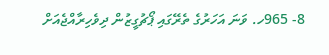8- 965ހ. ވަނަ އަހަރުގެ ތެރޭގައި ޕޯޗުގީޒުން ދިވެހިރާއްޖެއަށް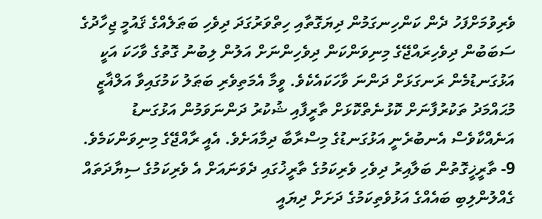ވެރިވުމަށްފަހު ދެން ކަންހިނގަމުން ދިޔަގޮތާއި ހިތްވަރުގަދަ ދިވެހި ބަޠަލެއްގެ ޤައުމީ ޖިހާދުގެ ސަބަބުން ދިވެހިރައްޖޭގެ މިނިވަންކަން ދިވެހިންނަށް އަލުން ލިބުނު ގޮތުގެ ވާހަކަ އަކީ އަޅުގަނޑުމެން ރަނގަޅަށް ދަންނަ ވާހަކައެކެވެ. ވީމާ އެމަތިވެރި ބަޠަލު ކަމުގައިވާ އަލްޣާޒީ މުޙައްމަދު ތަކުރުފާނަށް ކޮޅުނެތްކޮޅަށް ތާރީފާއި ޝުކުރު ދަންނަވަމުން އަޅުގަނޑު އަނެއްކާވެސް އެނބުރެނީ އަޅުގަނޑުގެ މިސްރާބާ ދިމާއަށެވެ. އެއީ ރާއްޖޭގެ މިނިވަންކަމެވެ.
9- ތާރީޚީގޮތުން ބަލާއިރު ދިވެހި ވެރިކަމުގެ ތާރީޚުގައި ދެވަނައަށް އެ ވެރިކަމުގެ ސިޔާދަތައް ގެއްލުންލިބި ބައެއްގެ އަޅުވެތިކަމުގެ ދަށަށް ދިޔައީ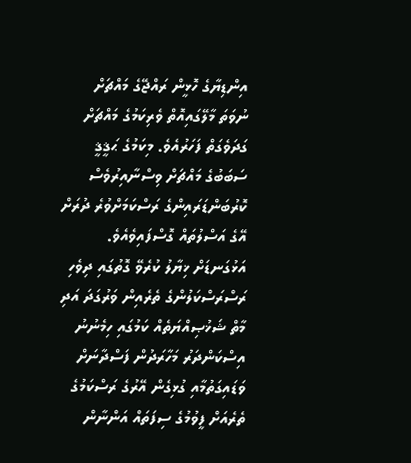އިންޑިޔާގެ ހޮޅީން ރައްޖޭގެ މައްޗަށް ނުވަތަ މާލޭގައިއޮތް ވެރިކަމުގެ މައްޗަށް ގަދަވެގަތް ފަހަރުއެވެ. މިކަމުގެ ޙަޤީޤީ ސަބަބުގެ މައްޗަށް ވިސްނާއިރުވެސް ކޮރުބަންޑަރައިންގެ ރަސްކަމަށްވުރެ ދުރަށް އޭގެ އަސްލުތައް ގޮސްފައިވެއެވެ. އަޅުގަނޑަށް ޚިޔާލު ކުރެވޭ ގޮތުގައި ދިވެހި ރަސްރަސްކަލުންގެ ތެރެއިން ވަރުގަދަ އަދި މާތް ޝަޚުޞިއްޔަތެއް ކަމުގައި ހިމެނުނު އިސްކަންދަރު މަހާރަދުން ފަސްދާނަށް ވަޑައިގަތުމާއި ގުޅިގެން އޭރުގެ ރަސްކަމުގެ ތެރެއަށް ފީވުމުގެ ސިފަތައް އަންނާން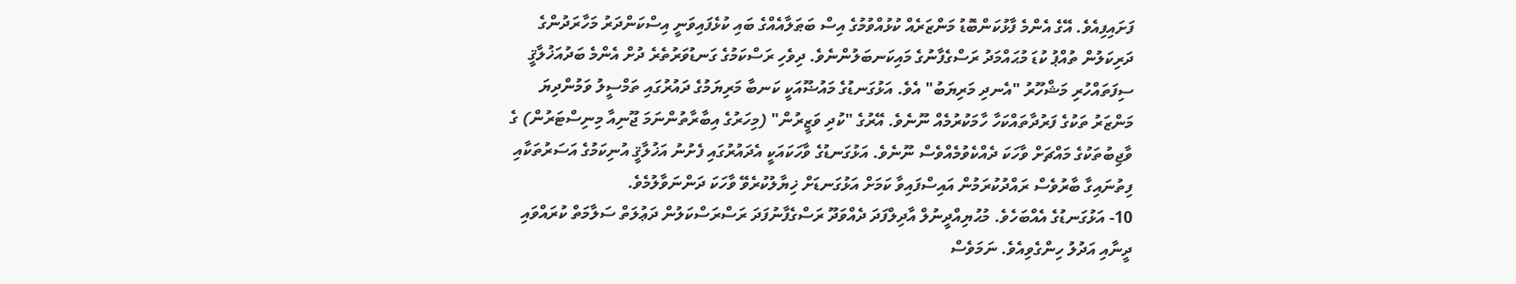ފަށައިފިއެވެ. އޭގެ އެންމެ ފާޅުކަންބޮޑު މަންޒަރެއް ކުޅުއްވުމުގެ އިސް ބަޠަލާއެއްގެ ބައި ކުޅެފައިވަނީ އިސްކަންދަރު މަހާރަދުންގެ ދަރިކަލުން ތުއްޕު ކުޑަ މުޙައްމަދު ރަސްގެފާނުގެ މައިކަނބަލުންނެވެ. ދިވެހި ރަސްކަމުގެ ގަނޑުވަރުތެރެ ދުށް އެންމެ ބަދުއަޚުލާޤީ ސިފަތައްހުރި މަޝްހޫރު "އެނދި މަރިޔަބު" އެވެ. އަޅުގަނޑުގެ މައުޟޫއަކީ ކަނބާ މަރިޔަމުގެ ދައުރުގައި ތަމްސީލު ވަމުންދިޔަ މަންޒަރު ތަކުގެ ފަރުދާތައްކަހާ ހާމަކުރުމެއް ނޫނެވެ. އޭރުގެ "ކުދި ވަޒީރުން" (މިހަރުގެ އިބާރާތުންނަމަ ޖޫނިއާ މިނިސްޓަރުން) ގެ ވާޖިބުތަކުގެ މައްޗަށް ވާހަކަ ދެއްކެވުމެއްވެސް ނޫނެވެ. އަޅުގަނޑުގެ ވާހަކައަކީ އެދައުރުގައި ފެށުނު އަޚުލާޤީ އުނިކަމުގެ އަސަރުތަކާއި ފިތުނައިގާ ބާރުވެސް ރައްދުކުރަމުން އައިސްފައިވާ ކަމަށް އަޅުގަނޑަށް ޚިޔާލުކުރެވޭ ވާހަކަ ދަންނަވާލުމެވެ.
10- އަޅުގަނޑުގެ އެއްބަހެވެ. މުޙުޔިއްދީނުލް އާދިލްފަދަ ދެއްވަދޫ ރަސްގެފާނުފަދަ ރަސްރަސްކަލުން ދަޢުލަތް ސަލާމަތް ކުރައްވައި ދީނާއި އަދުލު ހިންގެވިއެވެ. ނަމަވެސް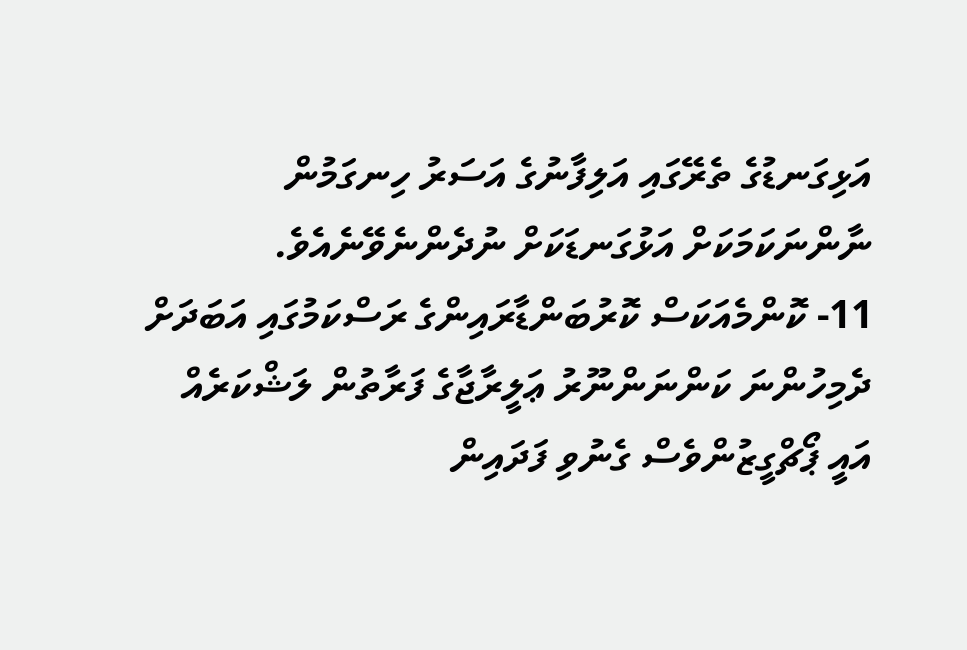އަޅިގަނޑުގެ ތެރޭގައި އަލިފާނުގެ އަސަރު ހިނގަމުން ނާންނަކަމަކަށް އަޅުގަނޑަކަށް ނުދެންނެވޭނެއެވެ.
11- ކޮންމެއަކަސް ކޮރުބަންޑާރައިންގެ ރަސްކަމުގައި އަބަދަށް ދެމިހުންނަ ކަންނަންނޫރު ޢަލީރާޖާގެ ފަރާތުން ލަޝްކަރެއް އައީ ޕޯޗްގީޒުންވެސް ގެނުވި ފަދައިން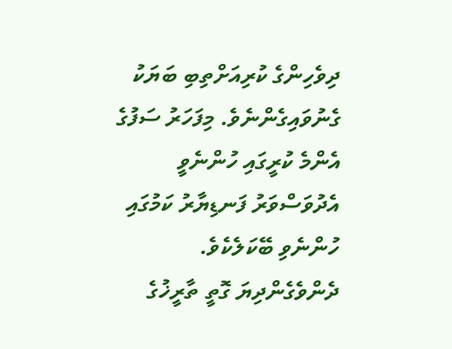ދިވެހިންގެ ކުރިއަށްތިބި ބަޔަކު ގެނުވައިގެންނެވެ. މިފަހަރު ސަފުގެ އެންމެ ކުރީގައި ހުންނެވީ އެދުވަސްވަރު ފަނޑިޔާރު ކަމުގައި ހުންނެވި ބޭކަލެކެވެ. ދެންވެގެންދިޔަ ގޮތީ ތާރީޚުގެ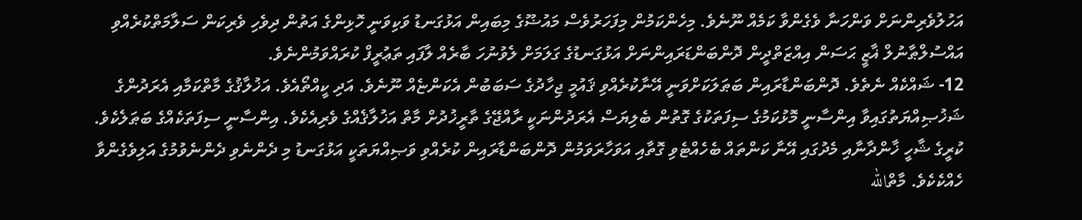އަހުލުވެރިންނަށް ވަންހަނާ ވެގެންވާ ކަމެއް ނޫނެވެ. މިހެންކަމުން މިފަހަރުވެސް މައުޟޫގެ މިބައިން އަޅުގަނޑު ވަކިވަނީ ހޮޅިންގެ އަތުން ދިވެހި ވެރިކަން ސަލާމަތްކުރެއްވި އައްސުލްޠާނުލް ޣާޒީ ޙަސަން އިއްޒަތްދީން ދޮންބަންޑަރައިންނަށް އަޅުގަނޑުގެ ގަލަމަށް ލެވުނުހަ ބާރެއް ލާފައި ތަޢުރީފް ކުރައްވަމުންނެވެ.
12- ޝައްކެއް ނެތެވެ. ދޮންބަންޑާރައިން ބަޠަލަކަށްވަނީ އޭނާކުރެއްވި ޤައުމީ ޖިހާދުގެ ސަބަބުން އެކަންޏެއް ނޫނެވެ. އަދި ކީއްތޯއެވެ. އަޚުލާޤުގެ މާތްކަމާއި އެރަދުންގެ ޝަޚުޞިއްޔަތުގައިވާ އިންސާނީ މޮޅުކަމުގެ ސިފަތަކުގެ ގޮތުން ބެލިޔަސް އެރަދުންނަކީ ރާއްޖޭގެ ތާރީޚުދުށް މާތް އަޚުލާޤެއްގެ ވެރިއެކެވެ. އިންސާނީ ސިފަތަކެއްގެ ބަޠަލެކެވެ. ކުރީގެ ޝާހީ ޚާންދާނާއި މެދުގައި އޭނާ ކަންތައް ބެހެއްޓެވި ގޮތާއި އަވަހާރަވަމުން ދޮންބަންޑާރައިން ކުރެއްވި ވަޞިއްޔަތަކީ އަޅުގަނޑު މި ދެންނެވި ދެންނެވުމުގެ އަލިވެގެންވާ ހެއްކެކެވެ. މާތްالله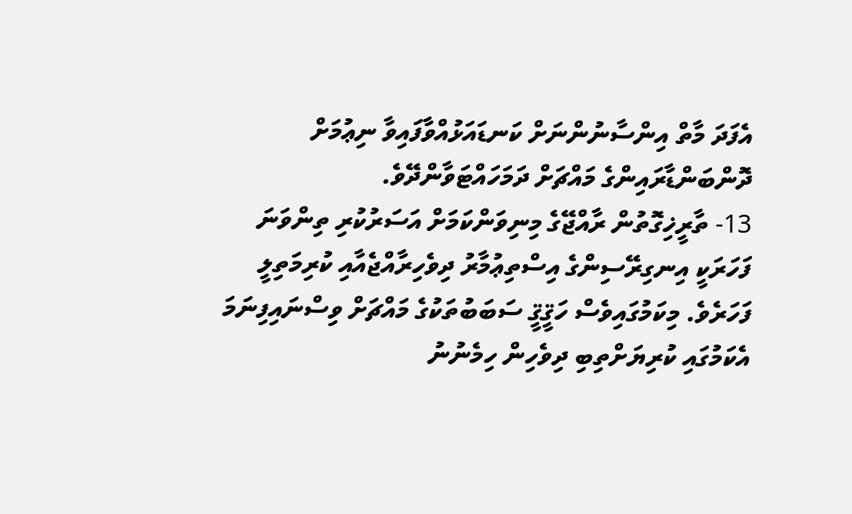އެފަދަ މާތް އިންސާނުންނަށް ކަނޑައަޅުއްވާފައިވާ ނިޢުމަށް ދޮންބަންޑާރައިންގެ މައްޗަށް ދަމަހައްޓަވާންދޭވެ.
13- ތާރީޚިގޮތުން ރާއްޖޭގެ މިނިވަންކަމަށް އަސަރުކުރި ތިންވަނަ ފަހަރަކީ އިނގިރޭސިންގެ އިސްތިޢުމާރު ދިވެހިރާއްޖެއާއި ކުރިމަތިލީ ފަހަރެވެ. މިކަމުގައިވެސް ހަޤީޤީ ސަބަބުތަކުގެ މައްޗަށް ވިސްނައިފިނަމަ އެކަމުގައި ކުރިޔަށްތިބި ދިވެހިން ހިމެނުނު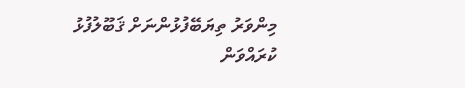މިންވަރު ތިޔަބޭފުޅުންނަށް ޤަބޫލުފުޅު ކުރައްވަން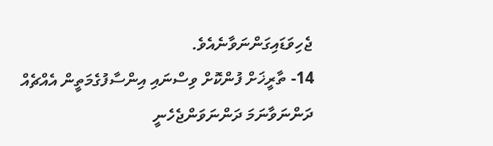ޖެހިވަޑައިގަންނަވާނެއެވެ.
14- ތާރީޚަށް ފުންކޮށް ވިސްނައި އިންސާފުގެމަތީން އެއްޗެއް ދަންނަވާނަމަ ދަންނަވަންޖެހެނީ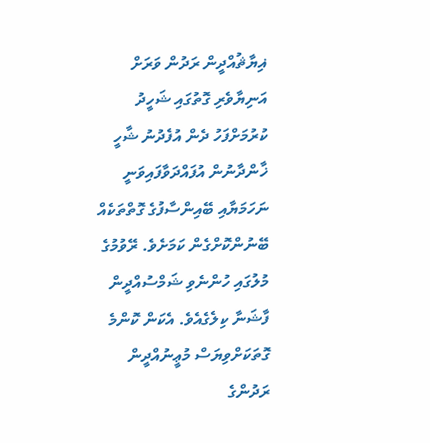ޣިޔާޘުއްދީން ރަދުން ވަރަށް އަނިޔާވެރި ގޮތުގައި ޝަހީދު ކުރުމަށްފަހު ދެން އުފެދުނު ޝާހީ ޚާންދާނުން އުފައްދަވާފައިވަނީ ނަހަމަޔާއި ބޭއިންސާފުގެ ގޮތްތަކެއް ބޭނުންކޮށްގެން ކަމަށެވެ. ރޭވުމުގެ މުލުގައި ހުންނެވި ޝަމްސުއްދީން ފާޝަނާ ކިލެގެއެވެ. އެކަން ކޮންމެ ގޮތަކަށްވިޔަސް މުޢީނުއްދީން ރަދުންގެ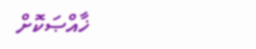ޚާއްޞަކޮށް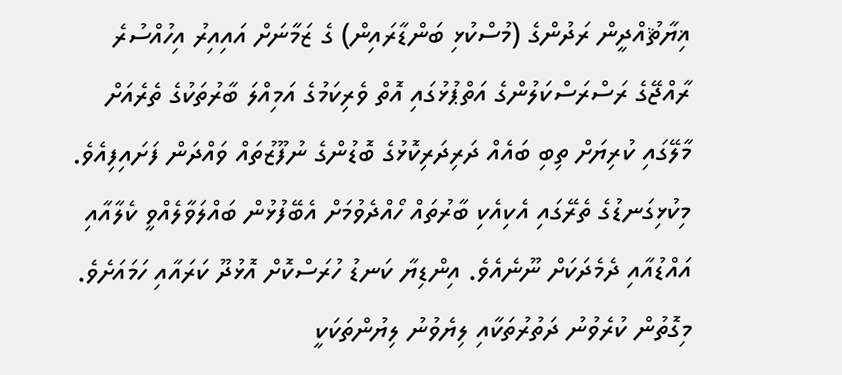ޣިޔާޘުއްދީން ރަދުންގެ (މުސްކުޅި ބަންޑާރައިން) ގެ ޒަމާނަށް އައިއިރު އިހުއްސުރެ ރާއްޖޭގެ ރަސްރަސްކަލުންގެ އަތްޕުޅުގައި އޮތް ވެރިކަމުގެ އަމިއްލަ ބާރުތަކުގެ ތެރެއަށް މާލޭގައި ކުރިޔަށް ތިބި ބައެއް ދަރިދަރިކޮޅުގެ ބޮޑުންގެ ނުފޫޒުތައް ވައްދަން ފަށައިފިއެވެ. މިކުޅިގަނޑުގެ ތެރޭގައި އެކިއެކި ބާރުތައް ހޯއްދެވުމަށް އެބޭފުޅުން ބައްލަވާލެއްވީ ކެލާއާއި އައްޑުއާއި ދެމެދަކަށް ނޫނެއެވެ. އިންޑިޔާ ކަނޑު ހުރަސްކޮށް އޮޅުދޫ ކަރައާއި ހަމައަށެވެ. މިގޮތުން ކުރެވުނު ދަތުރުތަކާއި ލިޔެވުނު ލިޔުންތަކަކީ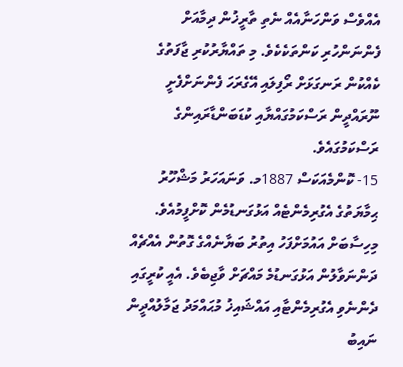އެއްވެސް ވަންހަނާއެއް ނެތި ތާރީޚުން ދިމާއަށް ފެންނަންހުރި ކަންތަކެކެވެ. މި ތައްޔާރުކުރި ޖާފަތުގެ ކެއްކުން ރަނގަޅަށް ރޯފިލައި އޭގެރަހަ ފެންނަށްފެށީ ނޫރައްދީން ރަސްކަމުގައްޔާއި ކުޑަބަންޑާރައިންގެ ރަސްކަމުގައެވެ.
15- ކޮންމެއަކަސް 1887މ. ވަނައަހަރު މަޝްހޫރު ޙިމާޔަތުގެ އެގުރިމެންޓެއް އަޅުގަނޑުމެން ކޮށްފީމުއެވެ. މިހިސާބަށް އައުމަށްފަހު އިތުރު ބަޔާނެއްގެ ގޮތުން އެއްޗެއް ދަންނަވާލުން އަޅުގަނޑުމެ މައްޗަށް ވާޖިބެވެ. އެއީ ކުރީގައި ދެންނެވި އެގުރިމެންޓާއި އައްޝައިޚު މުޙައްމަދު ޖަމާލުއްދީން ނައިބު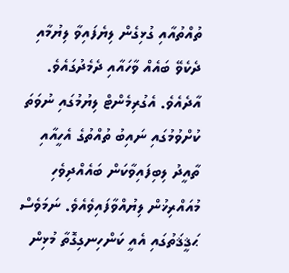ތުއްތުއާއި ގުޅިގެން ލިޔެފައިވާ ލިޔުމާއި ދެކެވޭ ބައެއް ވާހައާއި ދެމެދުގައެވެ. އާދެއެވެ. އެގުރިމެންޓް ލިޔުމުގައި ނުވަތަ ކުށްވުމުގައި ނައިބު ތުއްތުގެ އެހީއާއި ތާއީދު ލިބިފައިވާކަން ބައެއްދިވެހި މުއައްރިޚުން ލިޔުއްވާފައިވެއެވެ. ނަމަވެސް ޙަޤީޤަތުގައި އެއީ ކަންހިނގިގޮތާ މުޅިން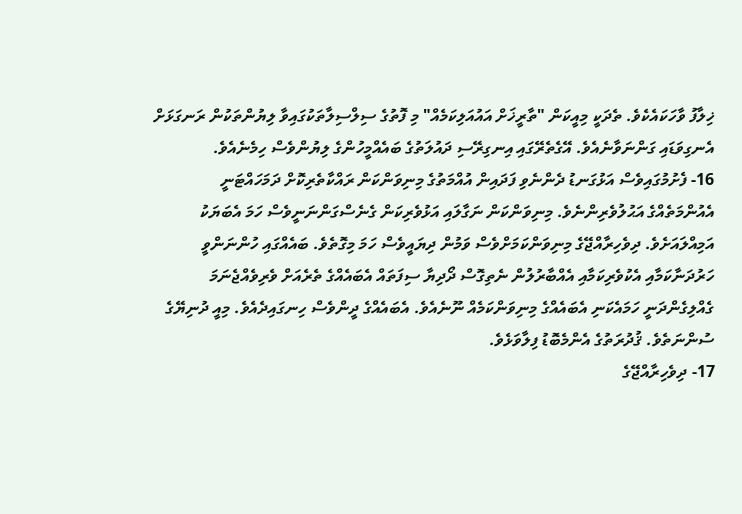ޚިލާފު ވާހަކައެކެވެ. ތެދަކީ މިއީކަން "ތާރީޚަށް އައުއަލިކަމެއް" މި ފޮތުގެ ސިލްސިލާތަކުގައިވާ ލިޔުންތަކުން ރަނގަޅަށް އެނގިވަޑައި ގަންނަވާނެއެވެ. އޭގެތެރޭގައި އިނގިރޭސި ދައުލަތުގެ ބައެއްމީހުންގެ ލިޔުންވެސް ހިމެނެއެވެ.
16- ފެށުމުގައިވެސް އަޅުގަނޑު ދެންނެވި ފަދައިން އުއްމަތުގެ މިނިވަންކަން ރައްކާތެރިކޮށް ދަމަހައްޓަނީ އެއުންމަތެއްގެ އަޙުލުވެރިންނެވެ. މިނިވަންކަން ނަގާލައި އަޅުވެރިކަން ގެނެސްގަންނަނީވެސް ހަމަ އެބަޔަކު އަމިއްލައަށެވެ. ދިވެހިރާއްޖޭގެ މިނިވަންކަމަށްވެސް ވަމުން ދިޔައީވެސް ހަމަ މިގޮތެވެ. ބައެއްގައި ހުންނަންވީ ހަރުދަނާކަމާއި އެކުވެރިކަމާއި އެއްބާރުލުން ނެތިގޮސް ދޯދިޔާ ސިފަތައް އެބައެއްގެ ތެރެއަށް ވެރިވެއްޖެނަމަ ގެއްލިގެންދަނީ ހަމައެކަނި އެބައެއްގެ މިނިވަންކަމެއް ނޫނެއެވެ. އެބައެއްގެ ދީންވެސް ހިނގައިދެއެވެ. މިއީ ދުނިޔޭގެ ސުންނަތެވެ. ޤުދުރަތުގެ އެންމެބޮޑު ފިލާވަޅެވެ.
17- ދިވެހިރާއްޖޭގެ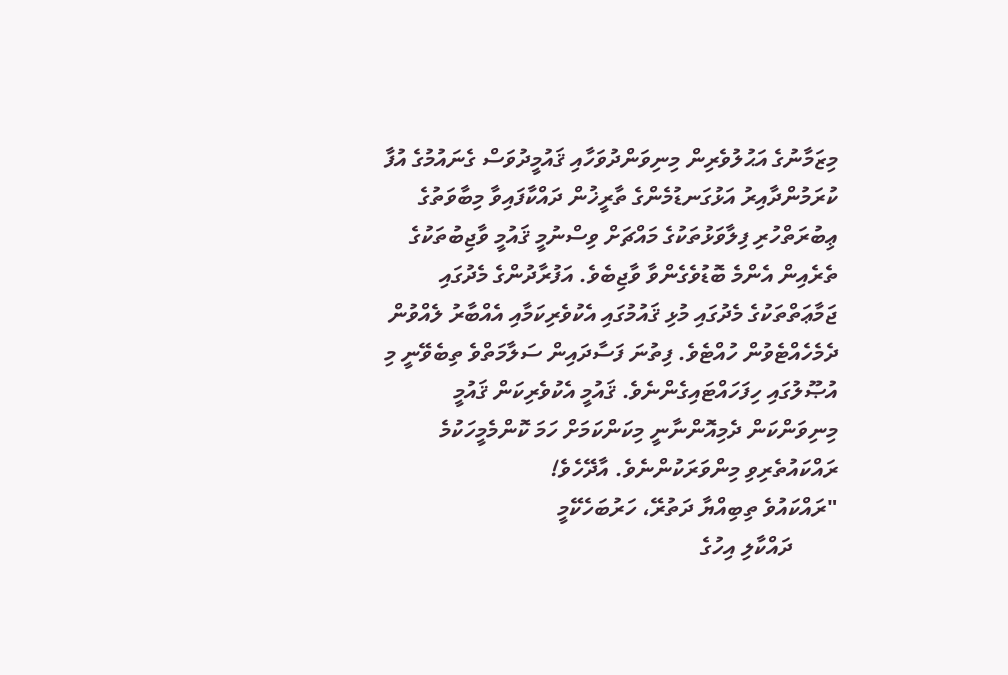މިޒަމާނުގެ އަޙުލުވެރިން މިނިވަންދުވަހާއި ޤައުމީދުވަސް ގެނައުމުގެ އުފާ ކުރަމުންދާއިރު އަޅުގަނޑުމެންގެ ތާރީޚުން ދައްކާފައިވާ މިބާވަތުގެ ޢިބުރަތްހުރި ފިލާވަޅުތަކުގެ މައްޗަށް ވިސްނުމީ ޤައުމީ ވާޖިބުތަކުގެ ތެރެއިން އެންމެ ބޮޑުވެގެންވާ ވާޖިބެވެ. އަފުރާދުންގެ މެދުގައި ޖަމާޢަތްތަކުގެ މެދުގައި މުޅި ޤައުމުގައި އެކުވެރިކަމާއި އެއްބާރު ލެއްވުން ދެމެހެއްޓެވުން ހުއްޓެވެ. ފިތުނަ ފަސާދައިން ސަލާމަތްވެ ތިބެވޭނީ މި އުޞޫލުގައި ހިފަހައްޓައިގެންނެވެ. ޤައުމީ އެކުވެރިކަން ޤައުމީ މިނިވަންކަން ދެމިއޮންނާނީ މިކަންކަމަށް ހަމަ ކޮންމެމީހަކުމެ ރައްކައުތެރިވި މިންވަރަކުންނެވެ. އާދޭހެވެ!
"ރައްކައުވެ ތިބިއްޔާ ދަތުރޭ، ހަރުބަހެކޭމީ
        ދައްކާލި އިހުގެ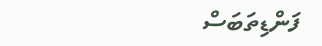ފަންޑިތަބަސް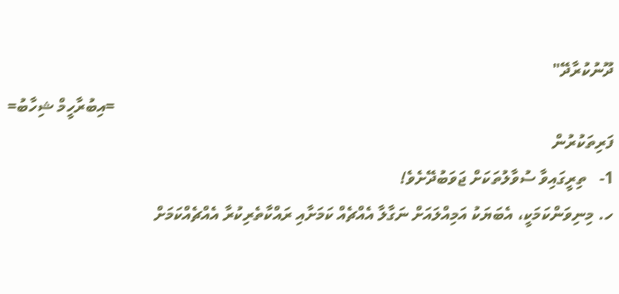ދޫނުކުރާދޭ"
                                                                                                                        =އިބުރާހީމް ޝިހާބު=
ފަރިތަކުރުން
1-   ތިރީގައިވާ ސުވާލުތަކަށް ޖަވަބުދޭށެވެ!
ހ. މިނިވަންކަމަކީ، އެބަޔަކު އަމިއްލައަށް ނަގާލާ އެއްޗެއް ކަމަށާއި ރައްކާތެރިކުރާ އެއްޗެއްކަމަށް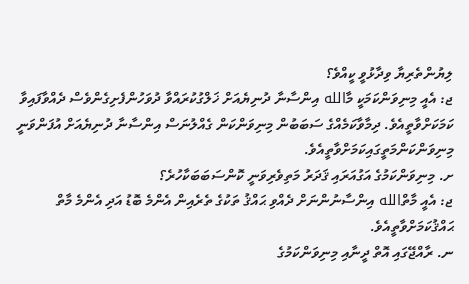ލިޔުންތެރިޔާ ވިދާޅުވީ ކީއްވެ؟
ޖ: އެއީ މިނިވަންކަމަކީ މާالله އިންސާނާ ދުނިޔެއަށް ޚަލްގުކުރައްވާ ދުވަހުންފެށިގެންވެސް ދެއްވާފައިވާ ކަމަކަށްވާތީއެވެ. ދިމާވާކަމެއްގެ ސަބަބުން މިނިވަންކަން ގެއްލުނަސް އިންސާނާ ދުނިޔެއަށް އުފަންވަނީ މިނިވަންކަންމަތީގައިކަމަށްވާތީއެވެ.
ށ. މިނިވަންކަމުގެ އަގުއަރައި ޤަދަރު މަތިވެރިވަނީ ކޮންސަބަބަކާހުރެ؟
ޖ: އެއީ މާތްالله އިންސާނުންނަށް ދެއްވި ޙައްޤު ތަކުގެ ތެރެއިން އެންމެ ބޮޑު އަދި އެންމެ މާތް ޙައްޤުކަމަށްވާތީއެވެ.
ނ. ރާއްޖޭގައި އޮތް ދީނާއި މިނިވަންކަމުގެ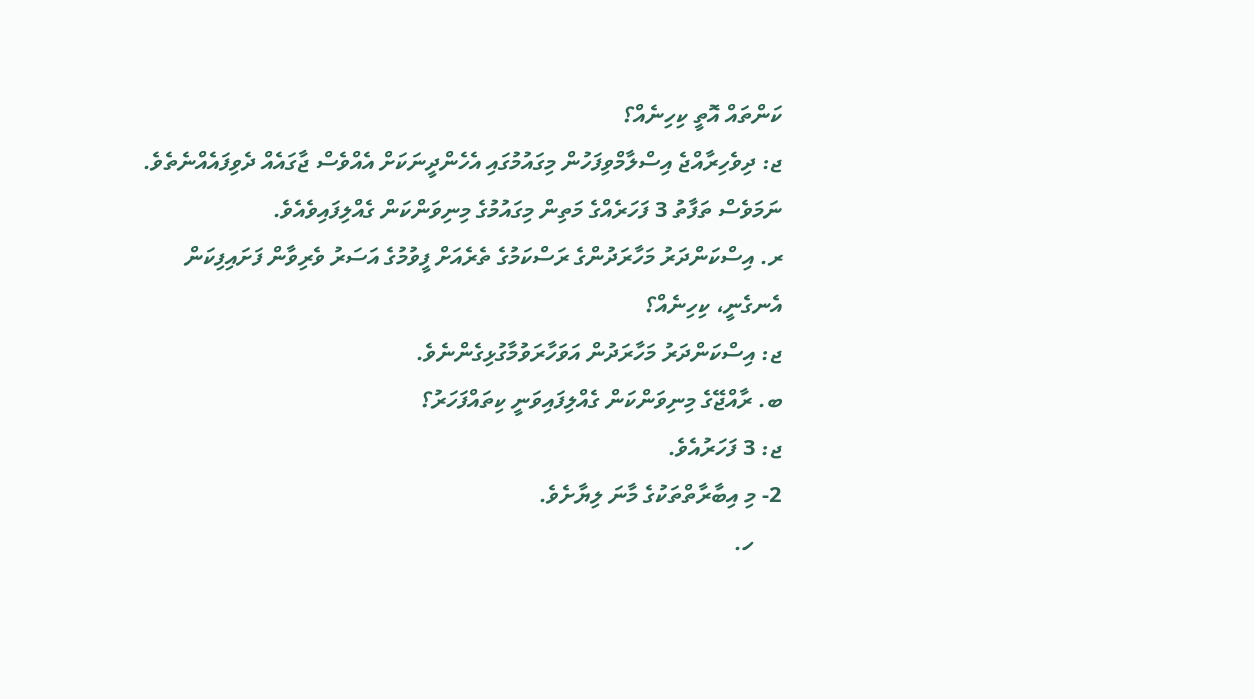ކަންތައް އޮތީ ކިހިނެއް؟
ޖ: ދިވެހިރާއްޖެ އިސްލާމްވިފަހުން މިގައުމުގައި އެހެންދީނަކަށް އެއްވެސް ޖާގައެއް ދެވިފައެއްނެތެވެ. ނަމަވެސް ތަފާތު 3 ފަހަރެއްގެ މަތިން މިގައުމުގެ މިނިވަންކަން ގެއްލިފައިވެއެވެ.
ރ. އިސްކަންދަރު މަހާރަދުންގެ ރަސްކަމުގެ ތެރެއަށް ފީވުމުގެ އަސަރު ވެރިވާން ފަށައިފިކަން އެނގެނީ، ކިހިނެއް؟
ޖ: އިސްކަންދަރު މަހާރަދުން އަވަހާރަވުމާގުޅިގެންނެވެ.
ބ. ރާއްޖޭގެ މިނިވަންކަން ގެއްލިފައިވަނީ ކިތައްފަހަރު؟
ޖ: 3 ފަހަރުއެވެ.
2- މި އިބާރާތްތަކުގެ މާނަ ލިޔާށެވެ.
     ހ.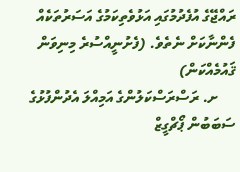ރައްޖޭގެ އުފެދުމުގައި އަޅުވެތިކަމުގެ އަސަރުތަކެއް ފެންނާކަށް ނެތެވެ. (ފެށުނީއްސުރެ މިނިވަން ޤައުމެއްކަން)
     ށ. ރަސްރަސްކަލުންގެ އަމިއްލަ އެދުންފުޅުގެ ސަބަބުން ޕޯޗްގީޒް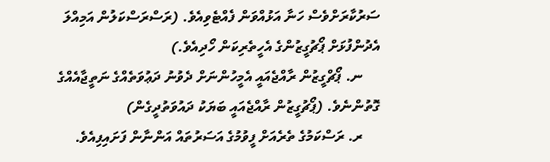ސަރުކާރަށްވެސް ހަނާ އަޅުއްވަން ފެއްޓެވިއެވެ. (ރަސްރަސްކަލުން އަމިއްލަ އެދުންފުޅަށް ޕޯޗުގީޒުންގެ އެހީތެރިކަން ހޯދިއެވެ.)
     ނ. ޕޯޗްގީޒުން ރާއްޖެއައީ އެމީހުންނަށް ދެވުނު ދަޢުވަތެއްގެ ނަތީޖާއެއްގެ ގޮތުންނެވެ. (ޕޯޗުގީޒުން ރާއްޖެއައީ ބަޔަކު ދައުވަތުދީގެން)
     ރ. ރަސްކަމުގެ ތެރެއަށް ފީވުމުގެ އަސަރުތައް އަންނާން ފަށައިފިއެވެ.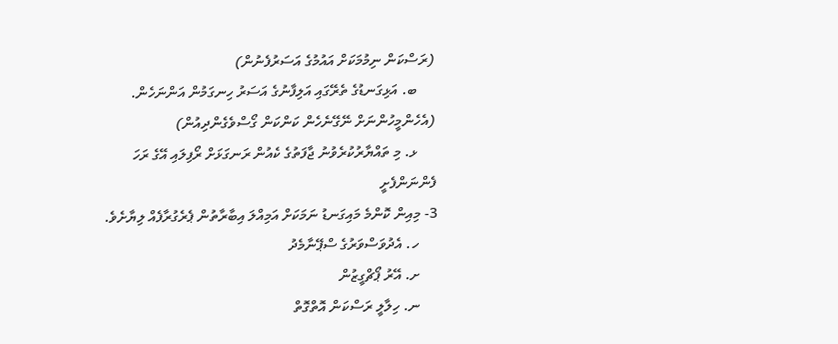(ރަސްކަން ނިމުމަކަށް އައުމުގެ އަސަރުފެނުން)
     ބ. އަޅިގަނޑުގެ ތެރޭގައި އަލިފާނުގެ އަސަރު ހިނގަމުން އަންނަހެން. (އެހެންމީހުންނަށް ނޭގޭނެހެން ކަންކަން ގޯސްވެގެންދިއުން)
     ޅ. މި ތައްޔާރުކުރެވުނު ޖާފަތުގެ ކެއުން ރަނގަޅަށް ރޯފިލައި އޭގެ ރަހަ ފެންނަންފެށީ
3- މިއިން ކޮންމެ މައިގަނޑު ނަމަކަށް އަމިއްލަ އިބާރާތުން ޕެރެގުރާފެއް ލިޔާށެވެ.
     ހ. އެދުވަސްވަރުގެ ސްޕޭނާމެދު
     ށ. އޭރު ޕޯޗްގީޒުން
     ނ. ހިލާލީ ރަސްކަން އޮތްގޮތް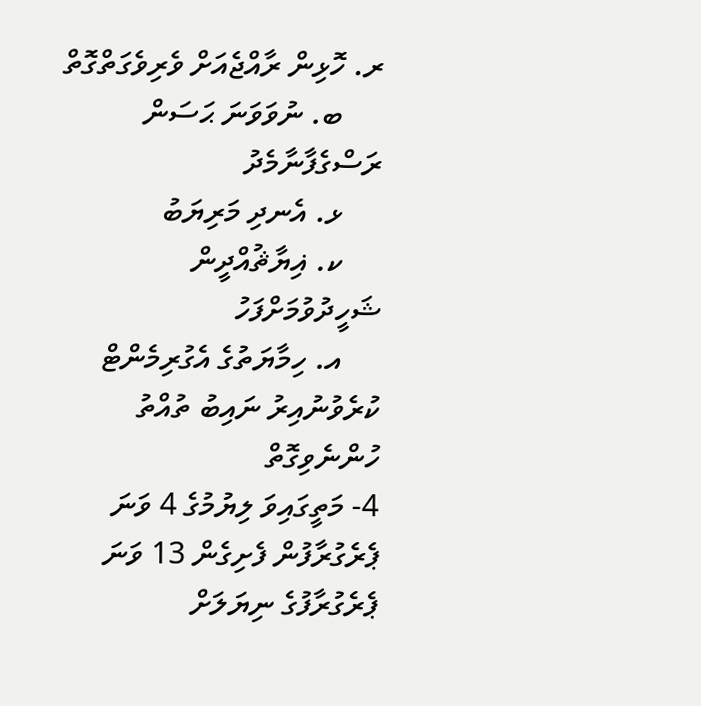ރ. ހޮޅިން ރާއްޖެއަށް ވެރިވެގަތްގޮތް
     ބ. ނުވަވަނަ ޙަސަން ރަސްގެފާނާމެދު
     ޅ. އެނދި މަރިޔަބު
     ކ. ޣިޔާޘުއްދީން ޝަހީދުވުމަށްފަހު
     އ. ހިމާޔަތުގެ އެގުރިމެންޓް ކުރެވުނުއިރު ނައިބު ތުއްތު ހުންނެވިގޮތް
4- މަތީގައިވަ ލިޔުމުގެ 4 ވަނަ ޕެރެގުރާފުން ފެށިގެން 13 ވަނަ ޕެރެގުރާފުގެ ނިޔަލަށް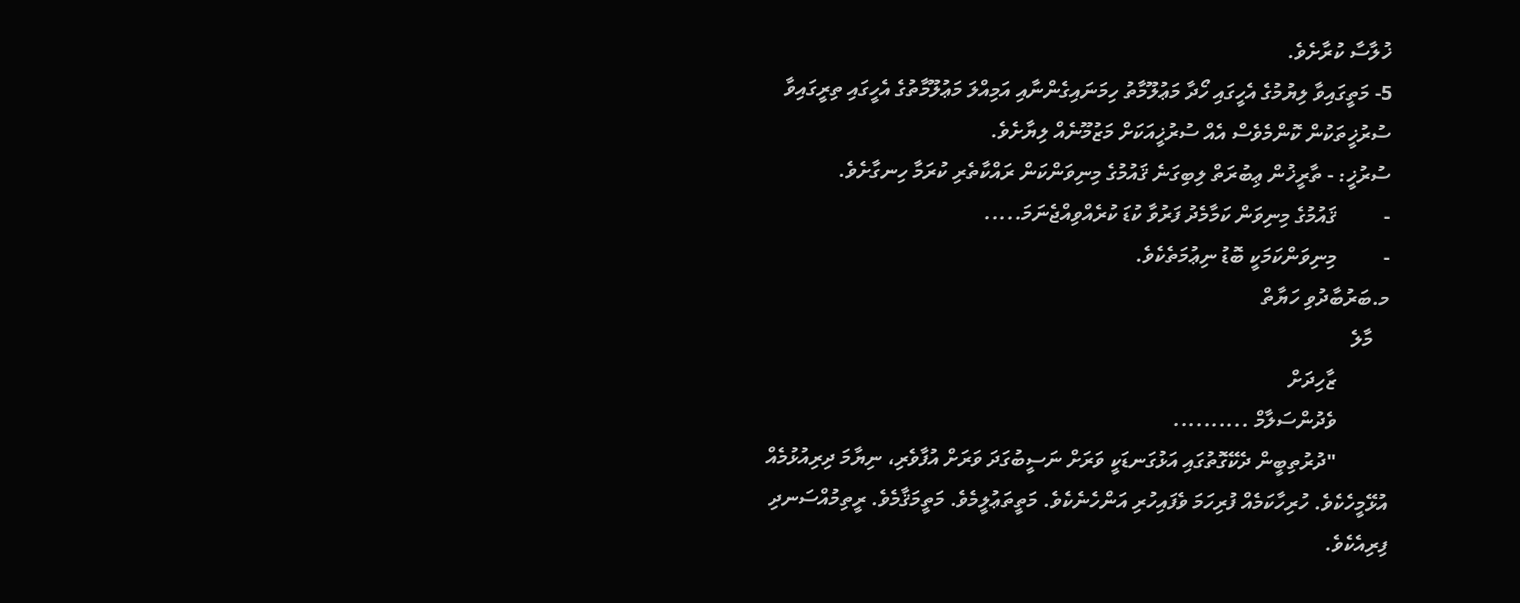ޚުލާސާ ކުރާށެވެ.
5- މަތީގައިވާ ލިޔުމުގެ އެހީގައި ހޯދާ މަޢުލޫމާތު ހިމަނައިގެންނާއި އަމިއްލަ މަޢުލޫމާތުގެ އެހީގައި ތިރީގައިވާ ސުރުޚީތަކުން ކޮންމެވެސް އެއް ސުރުޚީއަކަށް މަޒުމޫނެއް ލިޔާށެވެ.
ސުރުޚީ: - ތާރީޚުން ޢިބުރަތް ލިބިގަނެ ޤައުމުގެ މިނިވަންކަން ރައްކާތެރި ކުރަމާ ހިނގާށެވެ.
-         ޤައުމުގެ މިނިވަން ކަމާމެދު ފަރުވާ ކުޑަ ކުރެއްވިއްޖެނަމަ.....
-         މިނިވަންކަމަކީ ބޮޑު ނިޢުމަތެކެވެ.
މ.ބަރުބާދުވި ހަޔާތް
   މާލެ
          ޒާހިދަށް
          ވެދުންސަލާމް ..........
          "ދުރުތިބީން ދެކޭގޮތުގައި އަޅުގަނޑަކީ ވަރަށް ނަސީބުގަދަ ވަރަށް އުފާވެރި، ނިޔާމަ ދިރިއުޅުމެއް އުޅޭމީހެކެވެ. ހުރިހާކަމެއް ފުރިހަމަ ވެފައިހުރި އަންހެނެކެވެ. މަތީތަޢުލީމެވެ. މަތީމަޤާމެވެ. ރީތިމުއްސަނދި ފިރިއެކެވެ.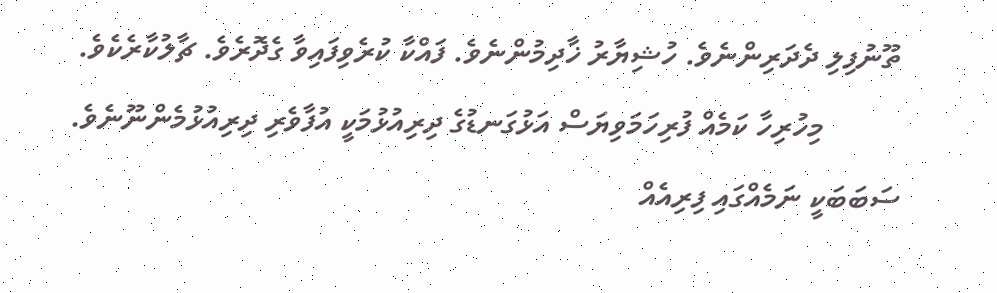ތޫނުފިލި ދެދަރިންނެވެ. ހުޝިޔާރު ޚާދިމުންނެވެ. ފައްކާ ކުރެވިފައިވާ ގެދޮރެވެ. ޗާލުކާރެކެވެ.
          މިހުރިހާ ކަމެއް ފުރިހަމަވިޔަސް އަޅުގަނޑުގެ ދިރިއުޅުމަކީ އުފާވެރި ދިރިއުޅުމެންނޫނެވެ. ސަބަބަކީ ނަމެއްގައި ފިރިއެއް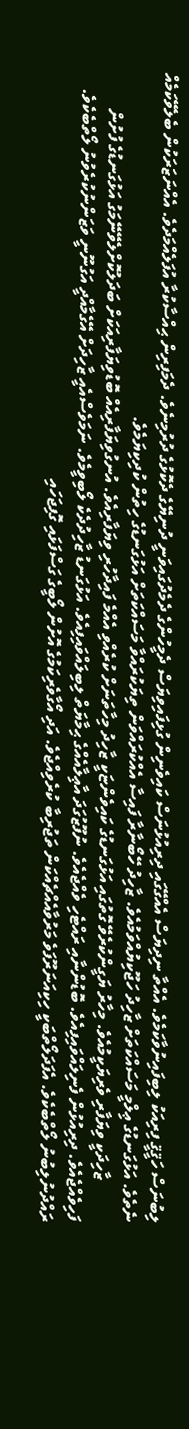ލިބުނަސް ހަޤީޤީ ފިރިއަކު ލިބިފައިނުވާކަމެވެ. އެއްތާ ނިދިޔަސް އެއްގޭގައި ދިރިއުޅުނަސް ކައިވެނިން ގުޅިފައިވިޔަސް ދެމީހުންގެ ދެމެދުގައިވަނީ ދުނިޔޭގެ ދެކޮޅުގެ ދުރުމިނެވެ. ދެމަފިރިން ޙިއްސާކުރާ އުފަލެއްމަދެވެ. އެއްނަޒަރަކުން ބެލެވޭކަމެއް ނެތެވެ. އަޅުގަނޑުގެ ޢިލްމީ މަސައްކަތަށް ޒާހިދު ހަޖޫކިޔުއްވަމުއެވެ. ޒާހިދު ހޭބޯނާރާ ފައިސާ އެއްކުރައްވަން ތިޔަކުރައްވާ މަސައްކަތަށް އަޅުގަނޑުގެ ހިތުން ކުދިކިޔަމެވެ.
          ޒާހިދަކީ ވިޔަފާރި ވެރިޔަކީމުއެވެ. މިހާރު ޔަގީންކުރެވޭ ގޮތުގައި އަޅުގަނޑުގެ ކައިވެންޏަކީ ޒާހިދު މިހާތަނަށް ކުރެއްވި އެއްމެ ފައިދާހުރި ވިޔަފާރިއެވެ. އުނގުވިޔަފާރިއެއް ބޮޑުވިޔަފާރިއަކަށް ބަދަލުކޮށްލެވޭނޭމަގު އަޅުގަނޑުގެ ފުށުން ފަހިވެއްޖެއެވެ. ދިރިއުޅުން ފެނިލައްވައިފިއެވެ. ބޮޑުންނާއި ރައްޓެހި ވެއްޖެއެވެ. ނުފޫޒުގަދަ އާޢިލާއެއްގެ ޙިމާޔަތް ލިބިލައްވައިފިއެވެ. އަޅުގަނޑު ޒާހިދުދެކެ ލޯބިވީމެވެ. ނަމަވެސްއެއީ ޒާހިދަށް އޭގެމާއްދީ އަގުނޫނީ ވަޒަންނުކުރެވުނު ލޯތްބެކެވެ. ރައްދުނުލިބުނު ލޯތްބެކެވެ. އެފަދަލޯތްބަކީ ހިކިއަނަރޫފަވެ މަރުވާއެއްޗެއްކަން ތަޖުރިބާ ކުރެވިއްޖެވެ. އަދި އޯގާވެރިކަމުގެ އޮށުން ލޯބީގެ ގަސްފަޅައި ގޮފިޖަހައި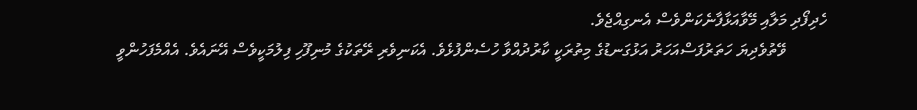ހެދިފޯދި މަލާއި މޭވާއަޅާފާނެކަންވެސް އެނގިއްޖެވެ.
          ވޭތުވެދިޔަ ހަތަރުފަސްއަހަރު އަޅުގަނޑުގެ މިތުރަކީ ކާރުދުއްވާ ހުސެންފުޅެވެ. އެކަނިވެރި ރޭތަކުގެ މުނިފޫހި ފިލުމަކީވެސް އޭނައެވެ. އެއްމެފަހުންވީ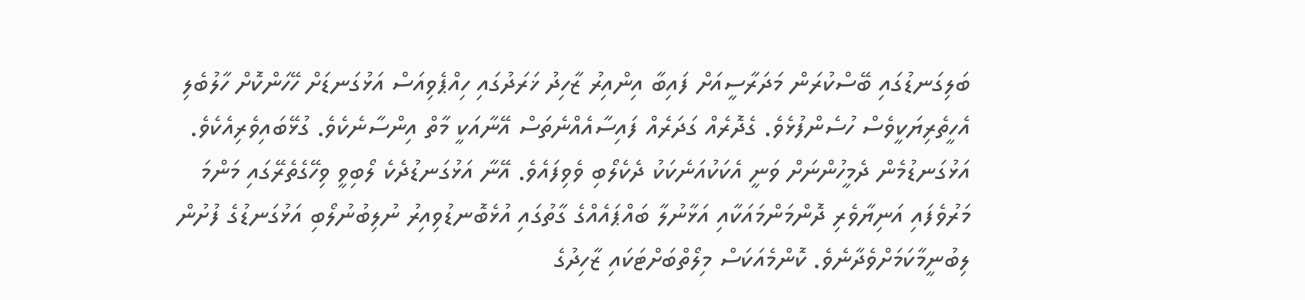ބަލިގަނޑުގައި ބޭސްކުރަން މަދަރާސީއަށް ފައިބާ އިންއިރު ޒާހިދު ޚަރަދުގައި ހިއްޕެވިއަސް އަޅުގަނޑަށް ހޭހަންކޮށް ހާލުބެލި އެހީތެރިޔަކީވެސް ހުސެންފުޅެވެ. ގެދޮރެއް ގަދަރެއް ފައިސާއެއްނެތަސް އޭނާއަކީ މާތް އިންސާނެކެވެ. ގުޅޭބައިވެރިއެކެވެ. އަޅުގަނޑުމެން ދެމީހުންނަށް ވަނީ އެކަކުއަނެކަކު ދެކެލޯބި ވެވިފައެވެ. އޭނާ އަޅުގަނޑުދެކެ ލޯބިވީ ވިހޭގެތެރޭގައި މަންމަ މަރުވެފައި އަނިޔާވެރި ދޮންމަންމައަކާއި އަޅާނުލާ ބައްޕައެއްގެ ގާތުގައި އުޅެބޮނޑުވިއިރު ނުލިބުނުލޯބި އަޅުގަނޑުގެ ފުށުން ލިބުނީމާކަމަށްވެދާނެވެ. ކޮންމެއަކަސް މިލޯތްބަށްޓަކައި ޒާހިދުގެ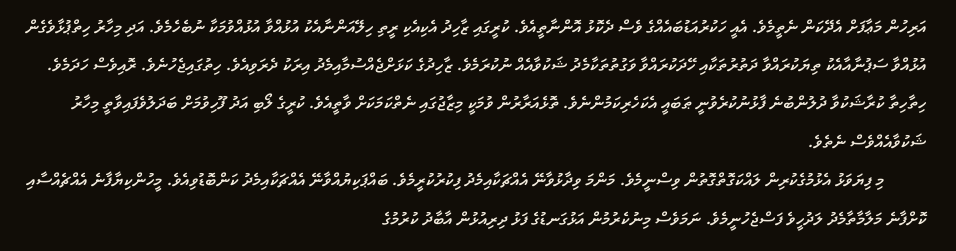އަރިހުން މަޢާފަށް އެދޭކަން ނެތީމެވެ. އެއީ ހަކުރުއަޑުބައެއްގެ ވެސް ދެކޮޅު އޮންނާތީއެވެ. ކުރީގައި ޒާހިދު އެކިއެކި ރީތި ހިލޭއަންނާއެކު އުޅުއްވާ އުޅުއްވުމަކާ ނުބެހެމެވެ. އަދި މިހާރު ހިތްޕުޅާވެގެން އުޅުއްވާ ސަޕުނާއާއެކު ތިޔަކުރައްވާ ދަތުރުތަކާއި ހޭދަކުރައްވާ ވަގުތުތަކާމެދު ޝަކުވާއެއް ނުކުރަމެވެ. ޒާހިދުގެ ކަޅަށްޖެއްސުމާއިމެދު އިރަކު ދެރަވިއެވެ. ހިތުގައިޖެހުނެވެ. ރޮއިވެސް ހަދަމެވެ. ހިތާހިތާ ކުރާޝަކުވާ ދުލުންބުނެ ފާޅުނުކުރެވުނީ ޠަބައީ އެކަހެރިކަމުންނެވެ. ތޮޅެއަރާރުން ވުމަކީ މިޒާޖުގައި ނެތްކަމަކަށް ވާތީއެވެ. ކުރީގެ ލޯބި އަދު ފޫހިވުމަށް ބަދަލުވެފައިވާތީ މިހާރު ޝަކުވާއެއްވެސް ނެތެވެ.
          މި ފިޔަވަޅު އެޅުމުގެކުރިން ލައްކަގޮތްގޮތުން ވިސްނީމެވެ. މަންމަ ވިދާޅުވާނޭ އެއްޗަކާއިމެދު ފިކުރުކުރީމެވެ. ބައްޕަކިޔުއްވާނޭ އެއްޗަކާއިމެދު ކަންބޮޑުވިއެވެ. މީހުންކިޔާފާނެ އެއްޗެއްސާއި ކޮށްފާނެ މަލާމާތާމެދު ލަދުހީވެ ފަސްޖެހުނީމެވެ. ނަމަވެސް މިނުކެރުމުން އަޅުގަނޑުގެ ފަޅު ދިރިއުޅުން އާބާދު ކުރުމުގެ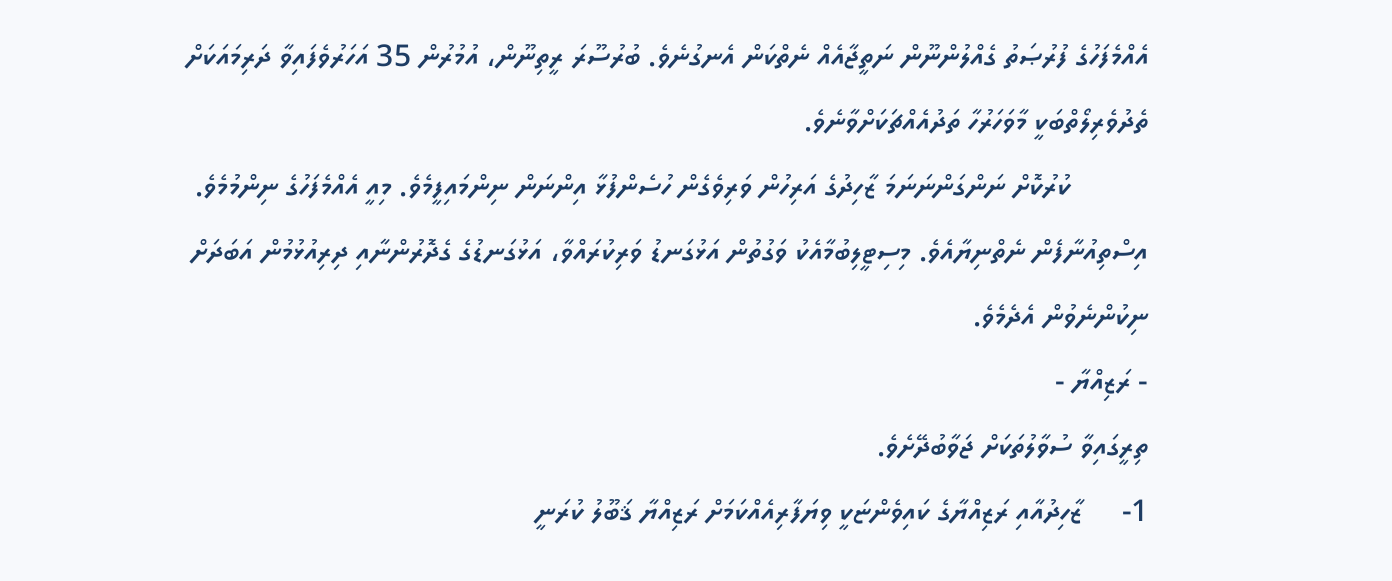އެއްމެފަހުގެ ފުރުޞަތު ގެއްލުންނޫން ނަތީޖާއެއް ނެތްކަން އެނގުނެވެ. ބުރުސޫރަ ރީތިނޫން، އުމުރުން 35 އަހަރުވެފައިވާ ދަރިމައަކަށް ތެދުވެރިލޯތްބަކީ މާވަހަރުހާ ތަދުއެއްޗަކަށްވާނެވެ.
          ކުރުކޮށް ނަންގަންނަނަމަ ޒާހިދުގެ އަރިހުން ވަރިވެގެން ހުސެންފުޅާ އިންނަން ނިންމައިފީމެވެ. މިއީ އެއްމެފަހުގެ ނިންމުމެވެ. އިސްތިއުނާފެން ނެތްނިޔާއެވެ. މިސިޓީލިބުމާއެކު ވަގުތުން އަޅުގަނޑު ވަރިކުރައްވާ، އަޅުގަނޑުގެ ގެދޮރުންނާއި ދިރިއުޅުމުން އަބަދަށް ނިކުންނެވުން އެދެމެވެ.
- ރަޒިއްޔާ -
ތިރީގައިވާ ސުވާލުތަކަށް ޖަވާބުދޭށެވެ.
1-     ޒާހިދުއާއި ރަޒިއްޔާގެ ކައިވެންޏަކީ ވިޔަފާރިއެއްކަމަށް ރަޒިއްޔާ ޤަބޫލު ކުރަނީ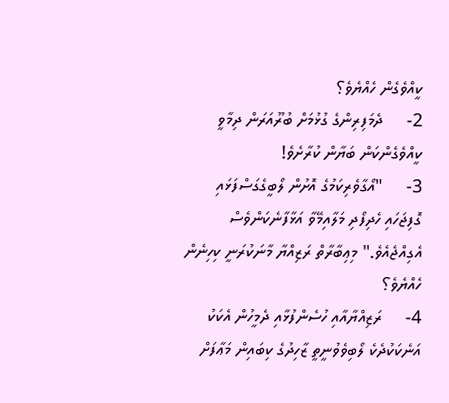ކީއްވެގެން ހެއްޔެވެ؟
2-     ދެމަފިރިންގެ ގުޅުމަށް ބުރޫއަރަން ދިމާވީ ކީއްވެގެންކަން ބަޔާން ކުރާށެވެ!
3-     "އޯގާވެރިކަމުގެ އޮށުން ލޯބީގެގަސްފަޅައި ގޮފިޖަހައި ހެދިފޯދި މަލާއިމޭވާ އަޅާފާނެކަންވެސް އެގިއްޖެއެވެ." މިޢިބާރާތް ރަޒިއްޔާ މާނަކުރަނީ ކިހިނެން ހެއްޔެވެ؟
4-     ރަޒިއްޔާއާއި ހުސެންފުޅާއި ދެމީހުން އެކަކު އަނެކަކުދެކެ ލޯބިވެވުނީތީ ޒާހިދުގެ ކިބައިން މަޢާފަށް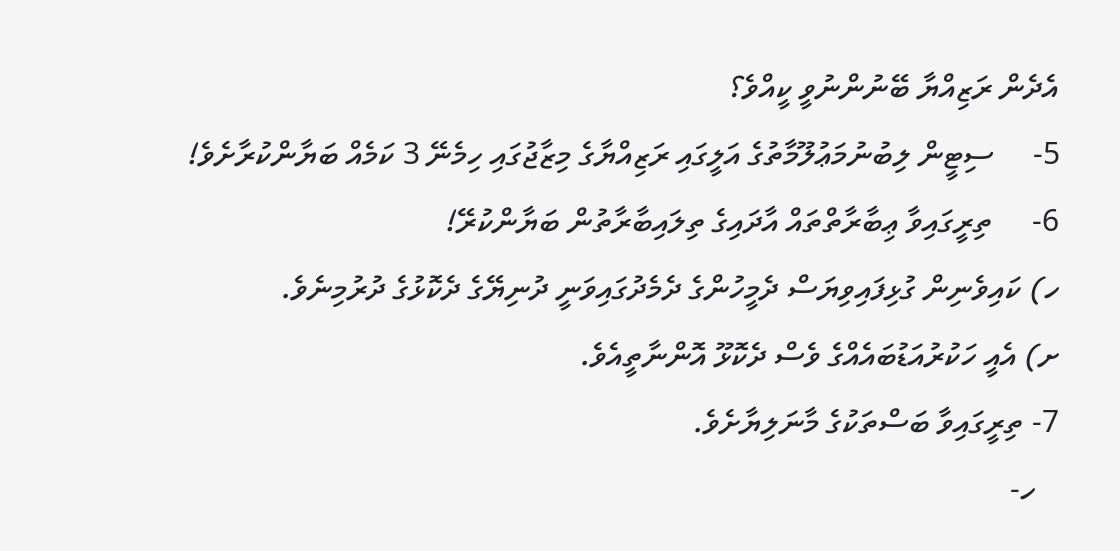އެދެން ރަޒިއްޔާ ބޭނުންނުވީ ކީއްވެ؟
5-     ސިޓީން ލިބުނުމަޢުލޫމާތުގެ އަލީގައި ރަޒިއްޔާގެ މިޒާޖުގައި ހިމެނޭ 3 ކަމެއް ބަޔާންކުރާށެވެ!
6-     ތިރީގައިވާ ޢިބާރާތްތައް އާދައިގެ ތިލައިބާރާތުން ބަޔާންކުރޭ!
ހ) ކައިވެނިން ގުޅިފައިވިޔަސް ދެމީހުންގެ ދެމެދުގައިވަނީ ދުނިޔޭގެ ދެކޮޅުގެ ދުރުމިނެވެ.
ށ) އެއީ ހަކުރުއަޑުބައެއްގެ ވެސް ދެކޮޅޫ އޮންނާތީއެވެ.
7- ތިރީގައިވާ ބަސްތަކުގެ މާނަލިޔާށެވެ.
   ހ-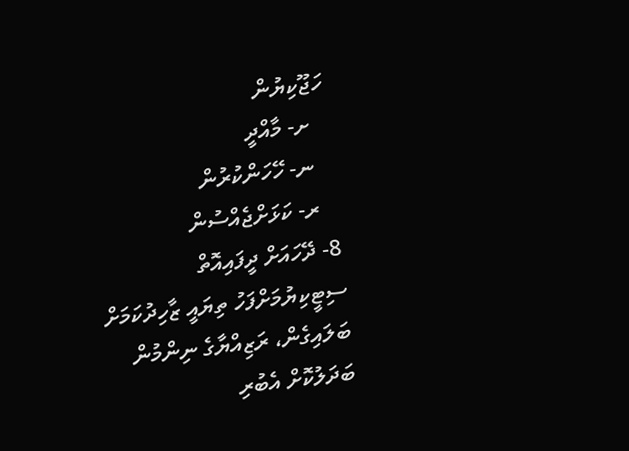ހަޖޫކިޔުން
   ށ- މާއްދީ
   ނ- ހޭހަންކުރުން
   ރ- ކަޅަށްޖެއްސުން
8- ދޭހައަށް ދީފައިއޮތް ސިޓީކިޔުމަށްފަހު ތިޔައީ ޒާހިދުކަމަށް ބަލައިގެން، ރަޒިއްޔާގެ ނިންމުން ބަދަލުކޮށް އެބުރި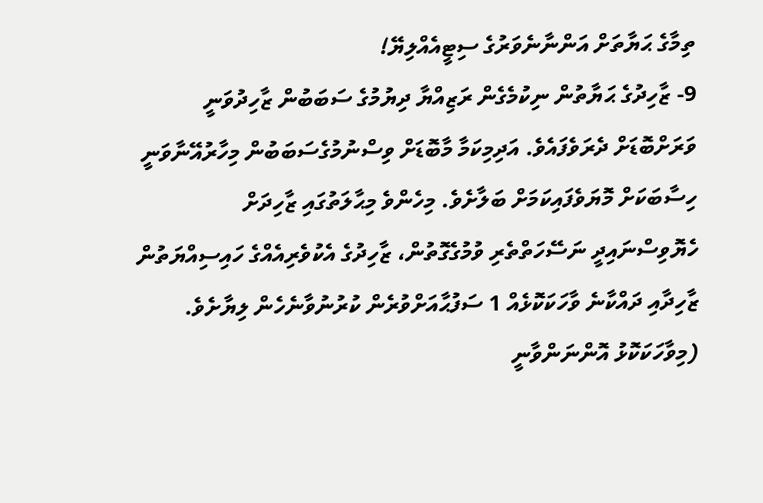ތިމާގެ ޙަޔާތަށް އަންނާނެވަރުގެ ސިޓީއެއްލިޔޭ!
9- ޒާހިދުގެ ޙަޔާތުން ނިކުމެގެން ރަޒިއްޔާ ދިޔުމުގެ ސަބަބުން ޒާހިދުވަނީ ވަރަށްބޮޑަށް ދެރަވެފައެވެ. އަދިމިކަމާ މާބޮޑަށް ވިސްނުމުގެސަބަބުން މިހާރުއޭނާވަނީ ހިސާބަކަށް މޮޔަވެފައިކަމަށް ބަލާށެވެ. މިހެންވެ މިޙާލަތުގައި ޒާހިދަށް ހެޔޮވިސްނައިދީ ނަސޭހަތްތެރި ވުމުގެގޮތުން، ޒާހިދުގެ އެކުވެރިއެއްގެ ހައިސިއްޔަތުން ޒާހިދާއި ދައްކާނެ ވާހަކަކޮޅެއް 1 ސަފުޙާއަށްވުރެން ކުރުނުވާނެހެން ލިޔާށެވެ. (މިވާހަކަކޮޅު އޮންނަންވާނީ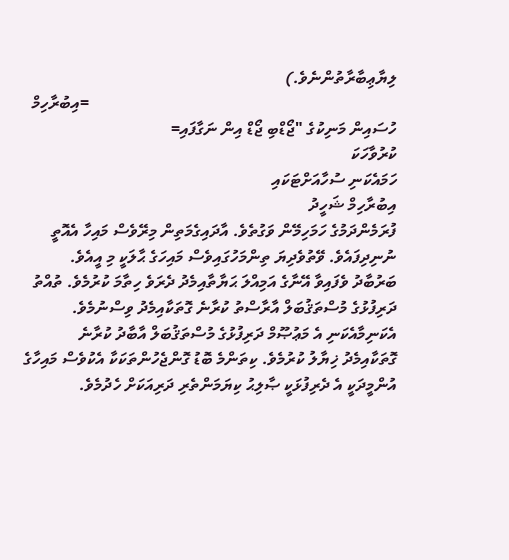ލިޔާޢިބާރާތުންނެވެ.)
                                                                          =އިބުރާހިމް ހުސައިން މަނިކުގެ "ޖޯޑްބި ޖޯޑް އިން ނަގާފައި=
ކުރުވާހަކަ
ހަމައެކަނި ސުހާއަށްޓަކައި
އިބުރާހިމް ޝަހީދު
ފުރަމެންދަމުގެ ހަމަހިމޭން ވަގުތެވެ. އާދައިގެމަތިން މިރޭވެސް މައިހާ އެއޮތީ ނުނިދިފައެވެ. ވޭތުވެދިޔަ ތިންމަހުގައިވެސް މައިހަގެ ޙާލަކީ މި އީއެވެ. ބަރުބާދު ވެފައިވާ އޭނާގެ އަމިއްލަ ޙަޔާތާއިމެދު ދެރަވެ ހިތާމަ ކުރުމެވެ. ތުއްތު ދަރިފުޅުގެ މުސްތަޤުބަލް އާރާސްތު ކުރާނެ ގޮތަކާއިމެދު ވިސްނުމެވެ. އެކަނިމާއެކަނި އެ މަޢުޞޫމް ދަރިފުޅުގެ މުސްތަޤުބަލް އާބާދު ކުރާނެ ގޮތަކާއިމެދު ޚިޔާލު ކުރުމެވެ. ކިތަންމެ ބޮޑު ގޮންޖެހުންތަކަކާ އެކުވެސް މައިހާގެ އުންމީދަކީ އެ ދެރިފުޅަކީ ޞާލިޙު ކިޔަމަންތެރި ދަރިއަކަށް ހެދުމެވެ.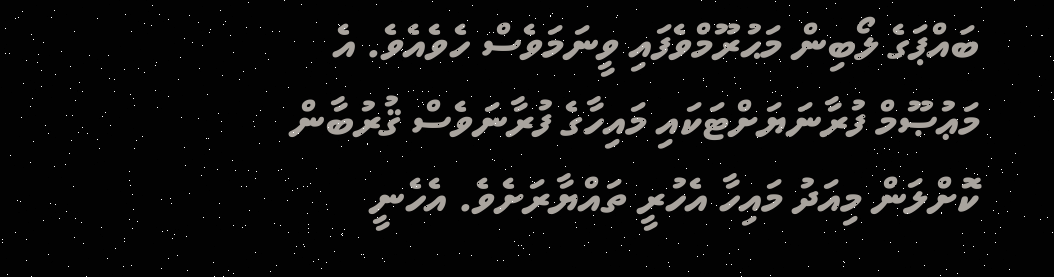ބައްޕަގެ ލޯބިން މަޙުރޫމްވެފައި ވީނަމަވެސް ހެވެއެވެ. އެ މަޢުޞޫމް ފުރާނަޔަށްޓަކައި މައިހާގެ ފުރާނަވެސް ޤުރުބާން ކޮށްލަން މިއަދު މައިހާ އެހުރީ ތައްޔާރަށެވެ. އެހެނީ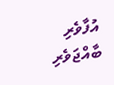އުފާވެރި ބާއްޖަވެރި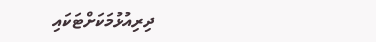ދިރިއުޅުމަކަށްޓަކައި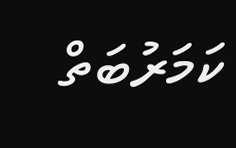ކަމަރުބަތް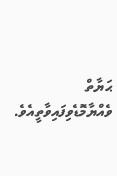ޙަޔާތް ވެއްޔާމޮޑެވިފައިވާތީއެވެ.